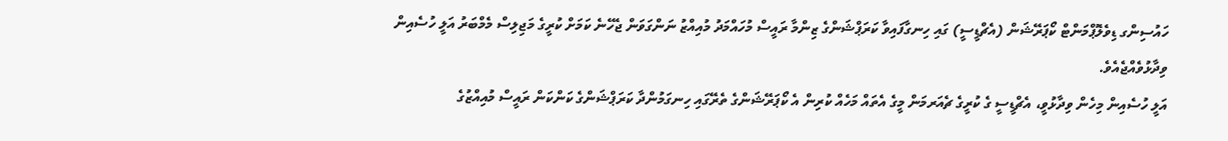ހައުސިންގ ޑިވެލޮޕްމަންޓް ކޯޕަރޭޝަން (އެޗްޑީސީ) ގައި ހިނގާފައިވާ ކަރަޕްޝަންގެ ޒިންމާ ރައީސް މުހައްމަދު މުއިއްޒު ނަންގަވަން ޖެހޭނެ ކަމަށް ކުރީގެ މަޖިލިސް މެމްބަރު އަލީ ހުސެއިން ވިދާޅުވެއްޖެއެވެ.
އަލީ ހުސެއިން މިހެން ވިދާޅުވީ، އެޗްޑީސީ ގެ ކުރީގެ ޗެއަރމަން މީގެ އެތައް މަހެއް ކުރިން އެ ކޯޕަރޭޝަންގެ ތެރޭގައި ހިނގަމުންދާ ކަރަޕްޝަންގެ ކަންކަން ރައީސް މުއިއްޒުގެ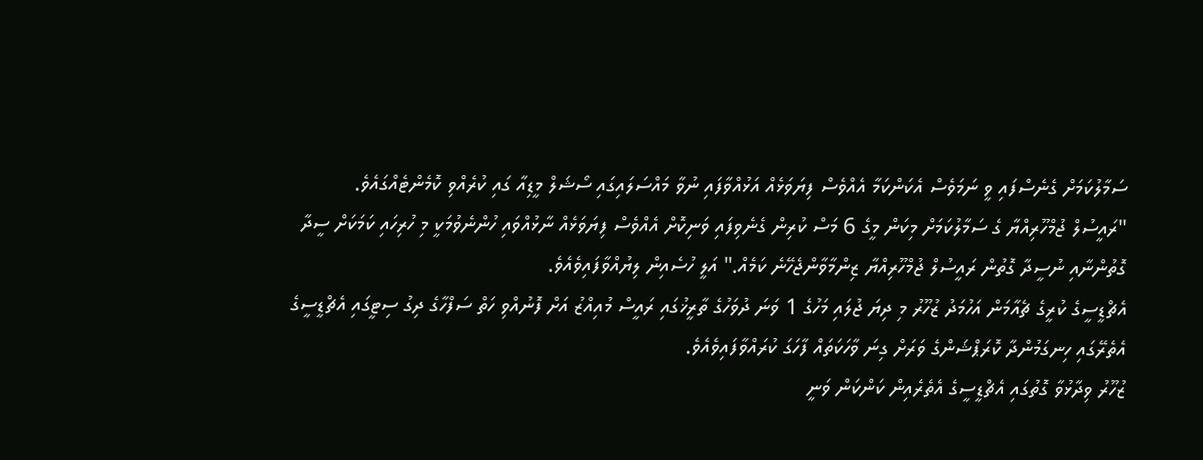ސަމާލުކަމަށް ގެނެސްފައި ވީ ނަމަވެސް އެކަންކަމާ އެއްވެސް ފިޔަވަޅެއް އަޅުއްވާފައި ނުވާ މައްސަލައިގައި ސޯޝަލް މީޑިއާ ގައި ކުރެއްވި ކޮމެންޓެއްގައެވެ.
"ރައީސުލް ޖުމްހޫރިއްޔާ ގެ ސަމާލުކަމަށް މިކަން މީގެ 6 މަސް ކުރިން ގެނެވިފައި ވަނިކޮށް އެއްވެސް ފިޔަވަޅެއް ނާޅުއްވައި ހުންނެވުމަކީ މި ހުރިހައި ކަމަކަށް ސީދާ ގޮތުންނާއި ނުސީދާ ގޮތުން ރައީސުލް ޖުމްހޫރިއްޔާ ޒިންމާވާންޖެހޭނެ ކަމެއް." އަލީ ހުސެއިން ލިޔުއްވާފައިވެއެވެ.
އެޗްޑީސީގެ ކުރީގެ ޗެއާމަން އަހުމަދު ޒުހޫރު މި ދިޔަ ޖުލައި މަހުގެ 1 ވަނަ ދުވަހުގެ ތާރީޚުގައި ރައީސް މުއިއްޒު އަށް ފޮނުއްވި ހަތް ސަފްހާގެ ދިގު ސިޓީގައި އެޗްޑީސީގެ އެތެރޭގައި ހިނގަމުންދާ ކޮރަޕްޝަންގެ ވަރަށް ގިނަ ވާހަކަތައް ފާހަގަ ކުރައްވާފައިވެއެވެ.
ޒުހޫރު ވިދާޅުވާ ގޮތުގައި އެޗްޑީސީގެ އެތެރެއިން ކަންކަން ވަނީ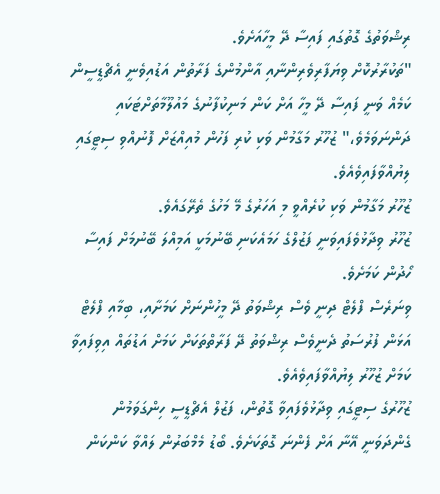ރިޝްވަތުގެ ގޮތުގައި ފައިސާ ދޭ މީހާއަށެވެ.
"ތަކުރާރުކޮށް ވިޔަފާރިވެރިންނާއި އާންމުންގެ ފަރާތުން އަޑުއިވެނީ އެޗްޑީސީން ކަމެއް ވަނީ ފައިސާ ދޭ މީހާ އަށް ކަން މަނިކުފާނުގެ މައުލޫމާތަށްޓަކައި ދަންނަވަމެވެ،" ޒުހޫރު މަގާމުން ވަކި ކުރި ފަހުން މުއިއްޒަށް ފޮނުއްވި ސިޓީގައި ލިޔުއްވާފައިވެއެވެ.
ޒުހޫރު މަގާމުން ވަކި ކުރެއްވީ މި އަހަރުގެ މޭ މަހުގެ ތެރޭގައެވެ.
ޒުހޫރު ވިދާޅުވެފައިވަނީ ފަޒުލްގެ ހަމައެކަނި ބޭނުމަކީ އަމިއްލަ ބޭނުމަށް ފައިސާ ހޯދުން ކަމަށެވެ.
ވިނަރެސް ފްލެޓް ދިނީ ވެސް ރިޝްވަތު ދޭ މީހުންނަށް ކަމަށާއި، ބިމާއި ފްލެޓް އަޅަން ފުރުސަތު ދެނީވެސް ރިޝްވަތު ދޭ ފަރާތްތަކަށް ކަމަށް އަޑުތައް އިވިފައިވާ ކަމަށް ޒުހޫރު ލިޔުއްވާފައިވެއެވެ.
ޒުހޫރުގެ ސިޓީގައި ވިދާޅުވެފައިވާ ގޮތުން، ފަޒުލް އެޗްޑީސީ ހިންގަވަމުން ގެންދަވަނީ އޭނާ އަށް ފެންނަ ގޮތަކަށެވެ. ބޯޑު މެމްބަރުން ލައްވާ ކަންކަން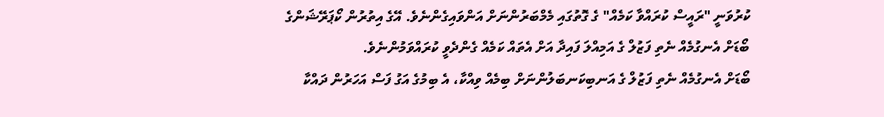ކުރުވަނީ "ރައީސް ކުރައްވާ ކަމެއް" ގެ ގޮތުގައި މެމްބަރުންނަށް އަންވައިގެންނެވެ. އޭގެ އިތުރުން ކޯޕަރޭޝަންގެ ބޯޑަށް އެނގުމެއް ނެތި ފަޒުލް ގެ އަމިއްލަ ފައިދާ އަށް އެތައް ކަމެއް ގެންދެވީ ކުރައްވަމުންނެވެ.
ބޯޑަށް އެނގުމެއް ނެތި ފަޒުލް ގެ އަނބިކަނބަލުންނަށް ބިމެއް ވިއްކާ، އެ ބިމުގެ އަގު ފަސް އަހަރުން ދައްކާ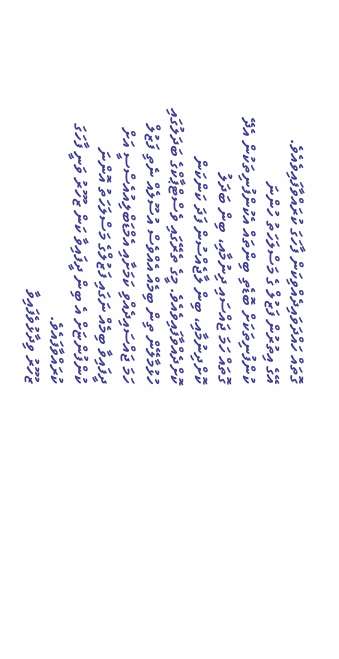ގޮތައް ހައްދަވައިދެއްވިކަން ފާހަގަ ކުރައްވާފައިވެއެވެ.
އޭގެ އިތުރުން ފަޒުލް ގެ މަސްލަހަތު ހުންނަ ކުންފުނިތަކަށް ބޮޑެތި ބިންތައް އެކުންފުނިތަކުން އެދޭ ގޮތައް ހަމަ ޖައްސައި ދިނުމާއި، ބިން ބަދަލު ކޮށްދިނުމާއި، ބިން ލާޖެއްސުން ފަދަ ކަންކަން ކޮށްދެއްވާފައިވެއެވެ. މީގެ ތެރޭގައި ވެސްޓްޕާކްގެ ބަދަލުގައި ހުޅުމާލޭން ތިން ބިމެއް އެއްވެސް އުސޫލެއް ނެތި ފަޒުލް ހަމަ ޖައްސައިދެއްވި ކަމަށާއި އެމްޑަބްލިއުއެސްސީ އަށް ދީފައިވާ ބިމެއް ނަގައި ފަޒުލްގެ މަސްލަހަތު އޮންނަ ކުންފުންޏަށް އެ ބިން ދީފައިވާ ކަން ޒުހޫރު ވަނީ ފާހަގަ ކުރައްވާފައެވެ.
ޒުހޫރު ވިދާޅުވެފައިވާ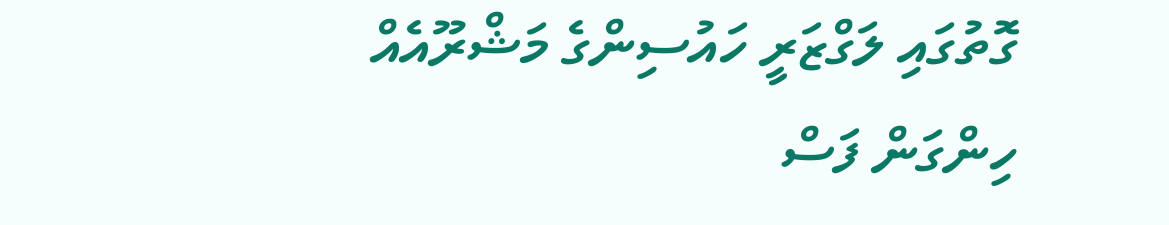ގޮތުގައި ލަގްޒަރީ ހައުސިންގެ މަޝްރޫއެއް ހިންގަން ފަސް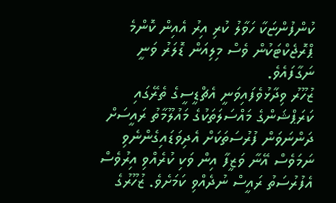ކުންފުންޏަކާ ހަވާލު ކުރި އިރު އެއިން ކޮންމެ ޕްރޮޖެކްޓަކުން ވެސް މިލިއަން ޑޮލަރު ވަނީ ނަގާފައެވެ.
ޒުހޫރު ވިދާޅުވެފައިވަނީ އެޗްޑީސީގެ ތެރޭގައި ކަރަޕްޝަންގެ މައްސަލަތަކުގެ މައުލޫމާތު ރައީސަށް ދަންނަވަން ފުރުސަތަކަށް އެދިވަޑައިގެންނެވި ނަމަވެސް އޭނާ ވަޒީފާ އިން ވަކި ކުރެއްވި އިރުވެސް އެފުރުސަތު ރައީސް ނުދެއްވި ކަމަށެވެ. ޒުހޫރުގެ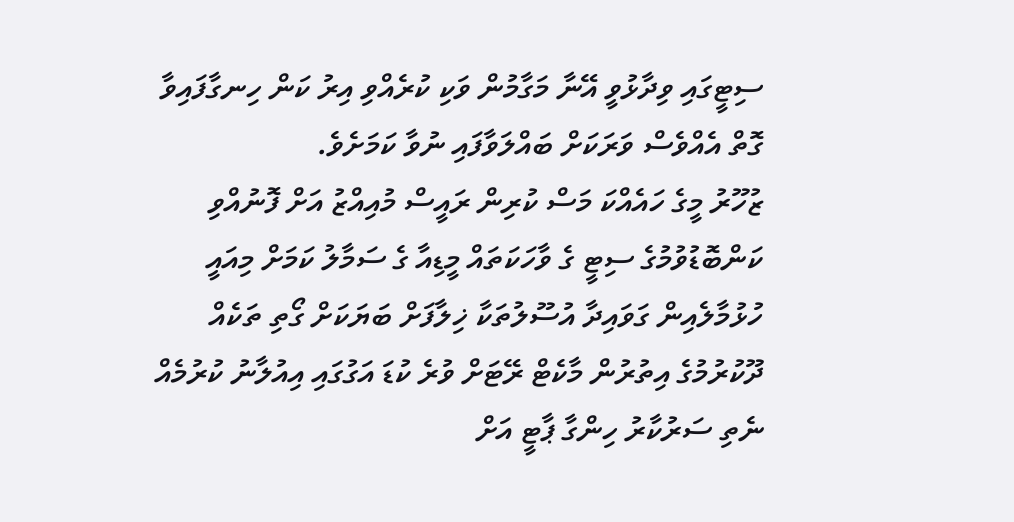ސިޓީގައި ވިދާޅުވީ އޭނާ މަގާމުން ވަކި ކުރެއްވި އިރު ކަން ހިނގާފައިވާ ގޮތް އެއްވެސް ވަރަކަށް ބައްލަވާފައި ނުވާ ކަމަށެވެ.
ޒުހޫރު މީގެ ހައެއްކަ މަސް ކުރިން ރައީސް މުއިއްޒު އަށް ފޮނުއްވި ކަންބޮޑުވުމުގެ ސިޓީ ގެ ވާހަކަތައް މީޑިއާ ގެ ސަމާލު ކަމަށް މިއައީ ހުޅުމާލެއިން ގަވައިދާ އުސޫލުތަކާ ޚިލާފަށް ބަޔަކަށް ގޯތި ތަކެއް ދޫކުރުމުގެ އިތުރުން މާކެޓް ރޭޓަށް ވުރެ ކުޑަ އަގުގައި އިއުލާނު ކުރުމެއް ނެތި ސަރުކާރު ހިންގާ ޕާޓީ އަށް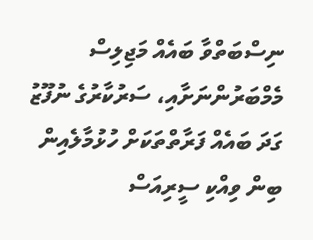ނިސްބަތްވާ ބައެއް މަޖިލިސް މެމްބަރުންނަށާއި، ސަރުކާރުގެ ނުފޫޒު ގަދަ ބައެއް ފަރާތްތަކަށް ހުޅުމާލެއިން ބިން ވިއްކި ސީރިއަސް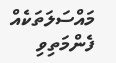މައްސަލަތަކެއް ފެންމަތިވި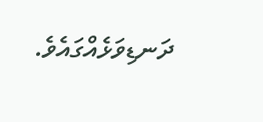ދަނޑިވަޅެއްގައެވެ.